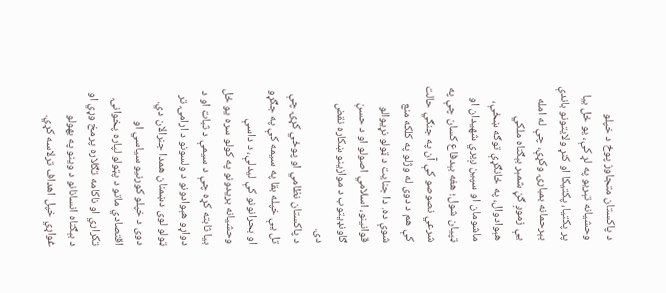د پاکستان متجاوز پوځ د خپلو وحشيانه تېريو په لړ کې، يو ځل بيا پر پکتيا، پکتيکا او کنړ ولايتونو باندې بېرحمانه بمبارۍ وکړې، چې له امله یې زموږ ګڼ شمېر بېګناه ملکي هېوادوال، په ځانګړې توګه ښځې، ماشومان او سپین ږیري شهیدان او ټپیان شول؛ هغه بېدفاع کسان چې په شرعي نصوصو کې آن په جنګي حالت کې هم د دوی له وژلو په کلکه منع شوې ده. دا جنایت د ټولو نړیوالو قوانینو، اسلامي اصولو او د حسنِ ګاونډیتوب د موازینو ښکاره نقض دی.
د پاکستان نظامي او پوځي کړۍ چې تل یې خپله بقا په سیمه کې په جګړو او بحرانونو کې لیدلې، د داسې وحشیانه بریدونو په کولو سره یو ځل بیا ثابته کړه چې د سیمې د ثبات او د دواړو هېوادونو د ولسونو د ارامۍ تر ټولو لوی دښمنان همدا جنرالان دي. دوی د خپلو کورنیو سیاسي او اقتصادي ماتو د پټولو لپاره پخوانۍ تکراري او ناکامه تګلاره پرمخ وړي او د بېګناه انسانانو د وینو په بهولو غواړي خپل اهداف ترلاسه کړي.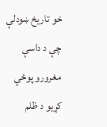خو تاریخ ښودلې چې د داسې مغرورو پوځي کړیو د ظلم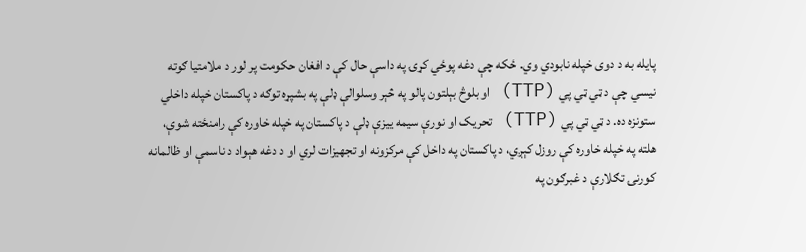پایله به د دوی خپله نابودي وي. ځکه چې دغه پوځي کړۍ په داسې حال کې د افغان حکومت پر لور د ملامتیا ګوته نیسي چې د ټي ټي پي (TTP) او بلوڅ بېلتون پالو په څېر وسلوالې ډلې په بشپړه توګه د پاکستان خپله داخلي ستونزه ده. د ټي ټي پي (TTP) تحریک او نورې سیمه ییزې ډلې د پاکستان په خپله خاوره کې رامنځته شوې، هلته په خپله خاوره کې روزل کېږي، د پاکستان په داخل کې مرکزونه او تجهیزات لري او د دغه هېواد د ناسمې او ظالمانه کورنۍ تګلارې د غبرګون په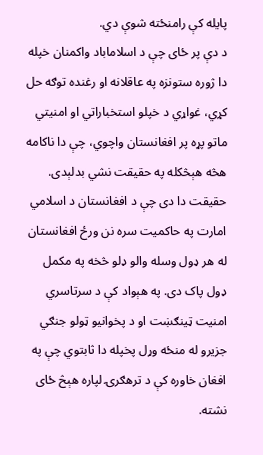پایله کې رامنځته شوې دي.
د دې پر ځای چې د اسلاماباد واکمنان خپله دا ژوره ستونزه په عاقلانه او رغنده توګه حل کړي، غواړي د خپلو استخباراتي او امنیتي ماتو پړه پر افغانستان واچوي، چې دا ناکامه هڅه هېڅکله په حقیقت نشي بدلېدی. حقیقت دا دی چې د افغانستان د اسلامي امارت په حاکمیت سره نن ورځ افغانستان له هر ډول وسله والو ډلو څخه په مکمل ډول پاک دی. په هېواد کې د سرتاسري امنیت ټینګښت او د پخوانیو ټولو جنګي جزیرو له منځه وړل پخپله دا ثابتوي چې په افغان خاوره کې د ترهګرۍ لپاره هېڅ ځای نشته.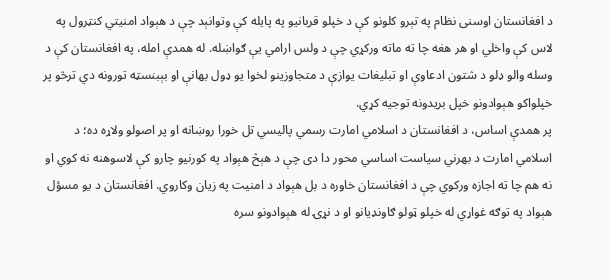د افغانستان اوسنی نظام په تېرو کلونو کې د خپلو قربانیو په پایله کې وتوانېد چې د هېواد امنیتي کنټرول په لاس کې واخلي او هر هغه چا ته ماته ورکړي چې د ولس ارامي یې ګواښله. له همدې امله، په افغانستان کې د وسله والو ډلو د شتون ادعاوې او تبلیغات یوازې د متجاوزینو لخوا یو ډول بهانې او بېبنسټه تورونه دي ترڅو پر خپلواکو هېوادونو خپل بریدونه توجیه کړي.
پر همدې اساس، د افغانستان د اسلامي امارت رسمي پالیسي تل خورا روښانه او پر اصولو ولاړه ده؛ د اسلامي امارت د بهرني سیاست اساسي محور دا دی چې د هېڅ هېواد په کورنیو چارو کې لاسوهنه نه کوي او نه هم چا ته اجازه ورکوي چې د افغانستان خاوره د بل هېواد د امنیت په زیان وکاروي. افغانستان د یو مسؤل هېواد په توګه غواړي له خپلو ټولو ګاونډیانو او د نړۍ له هېوادونو سره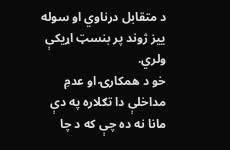د متقابل درناوي او سوله ییز ژوند پر بنسټ اړیکې ولري.
خو د همکارۍ او عدمِ مداخلې دا تګلاره په دې مانا نه ده چې که د چا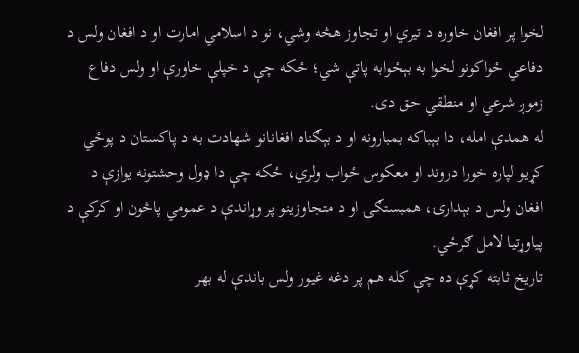لخوا پر افغان خاوره د تیري او تجاوز هڅه وشي، نو د اسلامي امارت او د افغان ولس د دفاعي ځواکونو لخوا به بېځوابه پاتې شي؛ ځکه چې د خپلې خاورې او ولس دفاع زموږ شرعي او منطقي حق دی.
له همدې امله، دا بېباکه بمبارونه او د بېګناه افغانانو شهادت به د پاکستان د پوځي کړیو لپاره خورا دروند او معکوس ځواب ولري، ځکه چې دا ډول وحشتونه یوازې د افغان ولس د بېدارۍ، همبستګۍ او د متجاوزینو پر وړاندې د عمومي پاڅون او کرکې د پیاوړتیا لامل ګرځي.
تاریخ ثابته کړې ده چې کله هم پر دغه غیور ولس باندې له بهر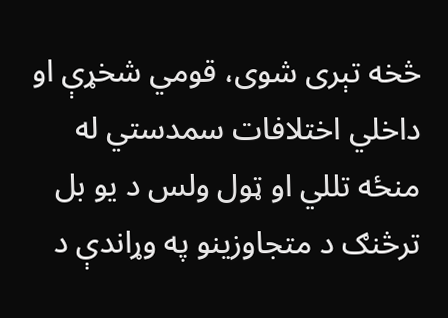څخه تېری شوی، قومي شخړې او داخلي اختلافات سمدستي له منځه تللي او ټول ولس د یو بل ترڅنګ د متجاوزينو په وړاندې د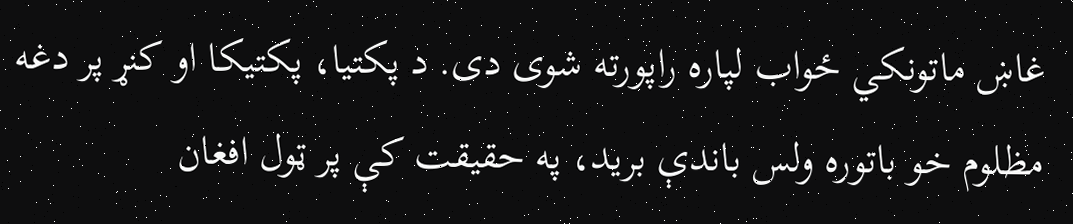غاښ ماتونکي ځواب لپاره راپورته شوی دی. د پکتیا، پکتیکا او کنړ پر دغه مظلوم خو باتوره ولس باندې برید، په حقیقت کې پر ټول افغان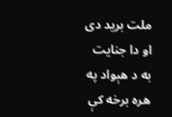ملت برید دی او دا جنایت به د هېواد په هره برخه کې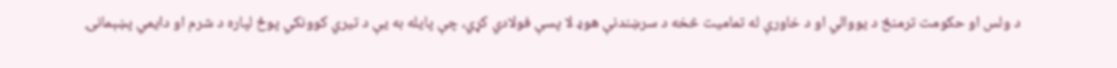د ولس او حکومت ترمنځ د یووالي او د خاورې له تمامیت څخه د سرښندنې هوډ لا پسې فولادي کړي، چې پایله به یې د تیري کوونکي پوځ لپاره د شرم او دایمي پښېمانۍ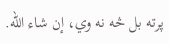پرته بل څه نه وي، إن شاء الله.